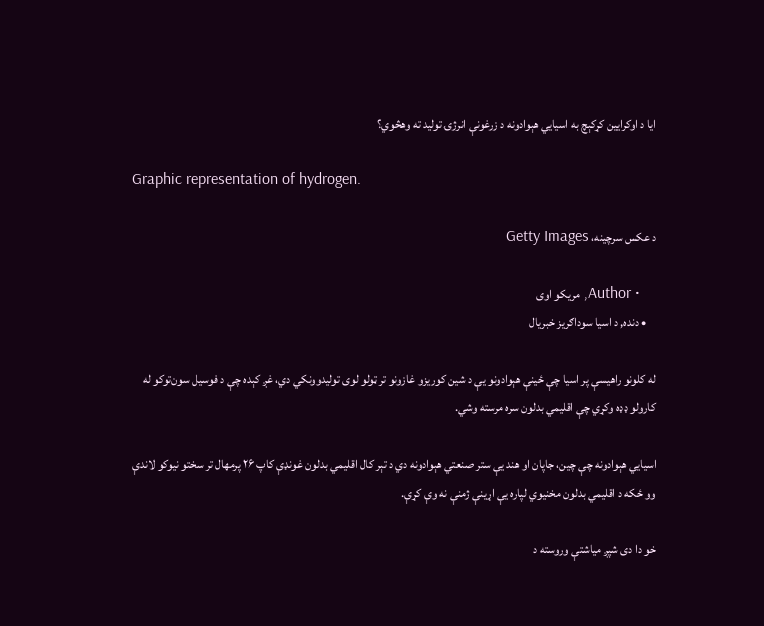ایا د اوکرايين کړکېچ به اسیايي هېوادونه د زرغونې انرژۍ تولید ته وهڅوي؟

Graphic representation of hydrogen.

د عکس سرچینه، Getty Images

    • Author, مریکو اوی
    • دنده, د اسیا سوداګریز خبریال

له کلونو راهیسې پر اسیا چې ځینې هېوادونو یې د شین کوریزو غازونو تر ټولو لوی تولیدوونکي دي، غږ کېده چې د فوسيل سون‌توکو له کارولو ډډه وکړي چې اقلیمي بدلون سره مرسته وشي.

اسیايي هېوادونه چې چين، جاپان او هند یې ستر صنعتي هېوادونه دي د تېر کال اقلیمي بدلون غونډې کاپ ۲۶ پرمهال تر سختو نیوکو لاندې وو ځکه د اقلیمي بدلون مخنیوي لپاره یې اړینې ژمنې نه وې کړې.

خو دا دی شپږ میاشتې وروسته د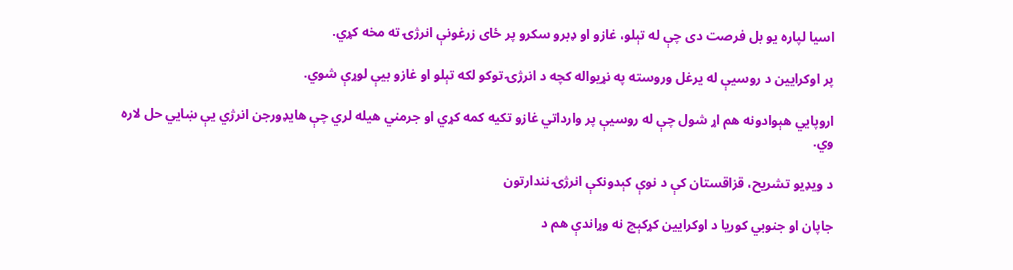اسیا لپاره یو بل فرصت دی چې له تېلو، غازو او ډبرو سکرو پر ځای زرغونې انرژۍ ته مخه کړي.

پر اوکرایين د روسیې له یرغل وروسته په نړیواله کچه د انرژۍ توکو لکه تېلو او غازو بیې لوړې شوي.

اروپايي هېوادونه هم اړ شول چې له روسیې پر وارداتي غازو تکیه کمه کړي او جرمني هیله لري چې هایډورجن انرژي یې ښايي حل لاره وي.

د ویډیو تشریح، قزاقستان کې د نوې کېدونکې انرژۍ نندارتون

جاپان او جنوبي کوریا د اوکرايين کړکېچ نه وړاندې هم د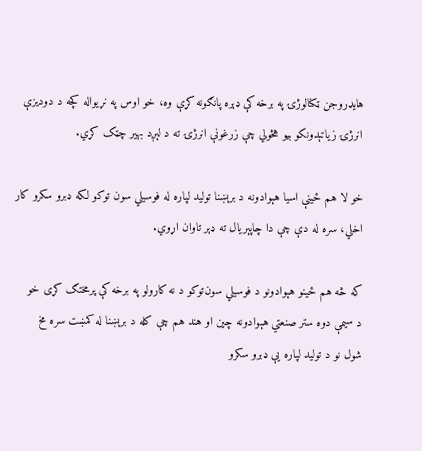هایډروجن ټکنالوژۍ په برخه کې ډېره پانګونه کړې وه، خو اوس په نړیواله کچه د دودیزې انرژۍ زیاتېدونکو بیو هڅولي چې زرغونې انرژۍ ته د لېږد بهیر چټک کړي.

خو لا هم ځینې اسیا هېوادونه د برېښنا تولید لپاره له فوسیلي سون توکو لکه ډبرو سکرو کار اخلي، سره له دې چې دا چاپېریال ته ډېر تاوان اړوي.

که څه هم ځینو هېوادونو د فوسیلي سون‌توکو د نه کارولو په برخه کې پرمختګ کړی خو د سیمې دوه ستر صنعتي هېوادونه چین او هند هم چې کله د برېښنا له کمښت سره مخ شول نو د تولید لپاره یې ډبرو سکرو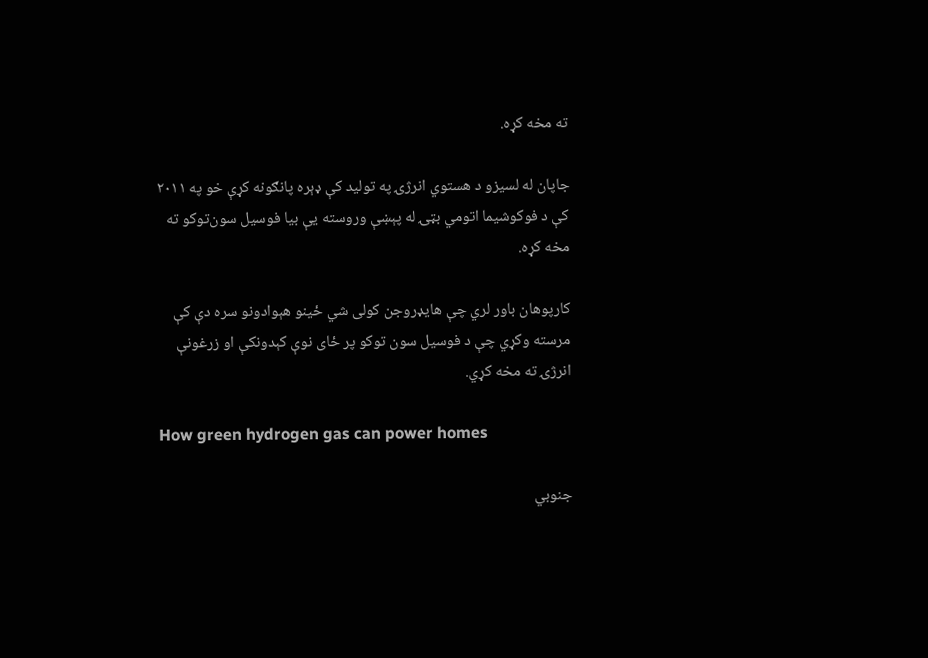ته مخه کړه.

جاپان له لسیزو د هستوي انرژۍ په تولید کې ډېره پانګونه کړې خو په ۲۰۱۱ کې د فوکوشيما اتومي بټۍ له پېښې وروسته یې بیا فوسیل سون‌توکو ته مخه کړه.

کارپوهان باور لري چې هایډروجن کولی شي ځینو هېوادونو سره دې کې مرسته وکړي چې د فوسیل سون توکو پر ځای نوې کېدونکې او زرغونې انرژۍ ته مخه کړي.

How green hydrogen gas can power homes

جنوبي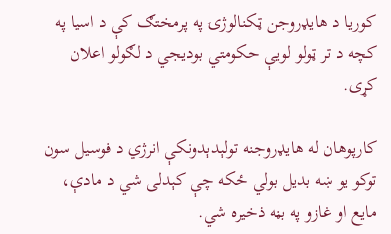کوریا د هایډروجن ټکنالوژۍ په پرمختګ کې د اسیا په کچه د تر ټولو لویې حکومتي بودیجي د لګولو اعلان کړی.

کارپوهان له هایډروجنه تولېدېدونکې انرژي د فوسيل سون توکو یو ښه بدیل بولي ځکه چې کېدلی شي د مادې، مایع او غازو په بڼه ذخیره شي.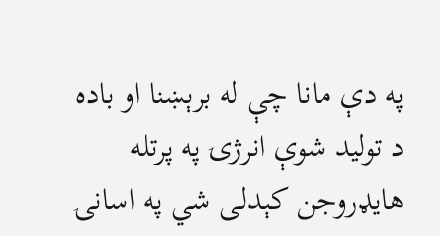په دې مانا چې له برېښنا او باده د تولید شوې انرژۍ په پرتله هایډروجن کېدلی شي په اسانۍ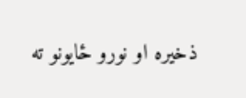ذخیره او نورو ځایونو ته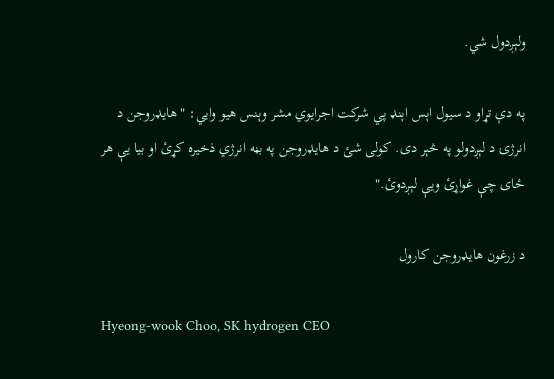ولېږدول شي.

په دې تړاو د سیول اېس اېنډ پي شرکت اجرایوي مشر وېنس هیو وايي: "هایډروجن د انرژۍ د لېږدولو په څېر دی. کولی شئ د هایډروجن په بڼه انرژي ذخيره کړئ او بیا یې هر ځای چې غواړئ ویې لېږدوئ."

د زرغون هایډروجن کارول

Hyeong-wook Choo, SK hydrogen CEO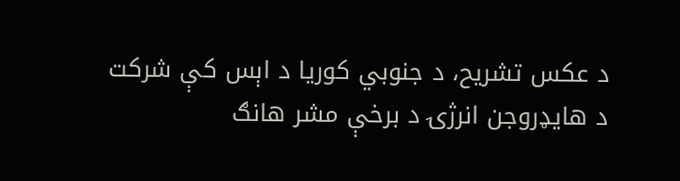د عکس تشریح، د جنوبي کوریا د اېس کې شرکت د هایډروجن انرژۍ د برخې مشر هانګ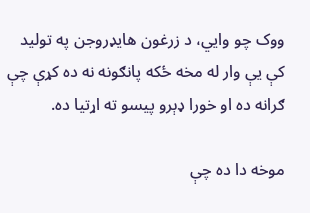ووک چو وايي، د زرغون هایډروجن په تولید کې یې وار له مخه ځکه پانګونه نه ده کړې چې ګرانه ده او خورا ډېرو پیسو ته اړتیا ده.

موخه دا ده چې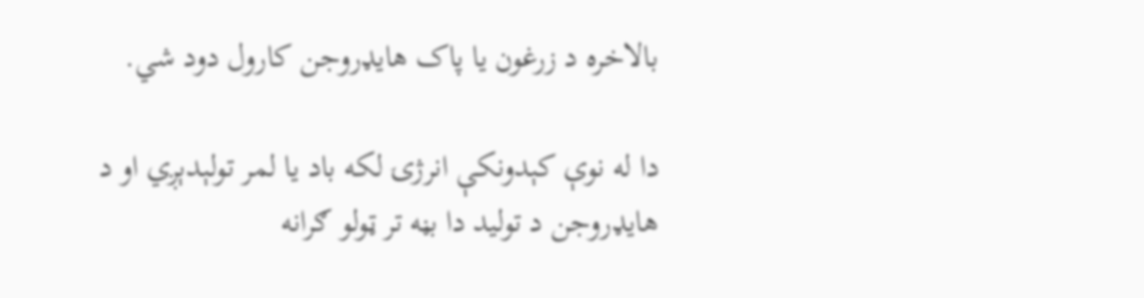بالاخره د زرغون یا پاک هایډروجن کارول دود شي.

دا له نوې کېدونکې انرژۍ لکه باد یا لمر تولېدېږي او د هایډروجن د تولید دا بڼه تر ټولو ګرانه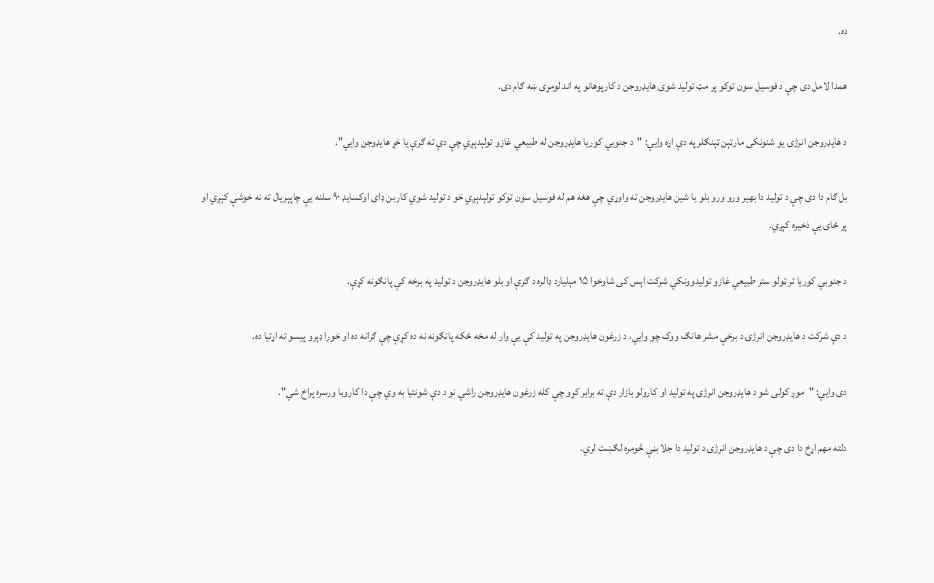ده.

همدا لامل دی چې د فوسيل سون توکو پر مټ تولید شوی هایډروجن د کارپوهانو په اند لومړی ښه ګام دی.

د هایډروجن انرژۍ یو شنونکی مارټېن ټېنګلر په دې اړه وايي: "د جنوبي کوریا هایډروجن له طبیعي غازو تولېدېږي چې دې ته ګرې یا خړ هایډوجن وايي".

بل ګام دا دی چې د تولید دا بهیر ورو ورو بلو یا شین هایډروجن ته واوړي چې هغه هم له فوسیل سون توکو تولېدېږي خو د تولید شوي کاربن ډای اوکسایډ ۹۰ سلنه یې چاپېریال ته نه خوشې کېږي او پر ځای یې ذخیره کېږي.

د جنوبي کوریا تر ټولو ستر طبیعي غازو تولیدوونکي شرکت اېس کی شاوخوا ۱۵ مېلیارد ډالره د ګرې او بلو هایډروجن د تولید په برخه کې پانګونه کړې.

د دې شرکت د هایډروجن انرژۍ د برخې مشر هانګ ووک چو وايي، د زرغون هایډروجن په تولید کې یې وار له مخه ځکه پانګونه نه ده کړې چې ګرانه ده او خورا ډېرو پیسو ته اړتیا ده.

دی وايي: "موږ کولی شو د هایډروجن انرژۍ په تولید او کارولو بازار دې ته برابر کړو چې کله زرغون هایډروجن راشي نو د دې شونتیا به وي چې دا کاروبا ورسره پراخ شي".

دلته مهم اړخ دا دی چې د هایډروجن انرژۍ د تولید دا جلا بڼې څومره لګښت لري.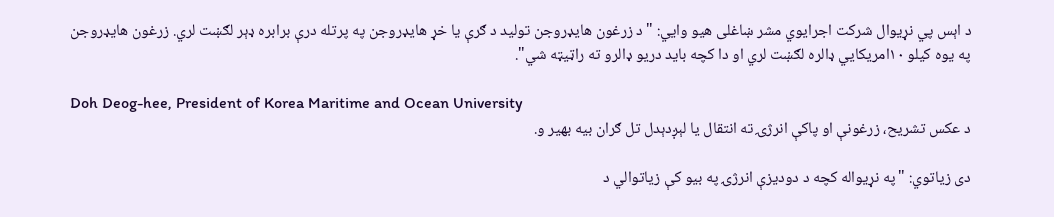د اېس پي نړیوال شرکت اجرایوي مشر ښاغلی هیو وايي: "د زرغون هایډروجن تولید د ګرې یا خړ هایډروجن په پرتله درې برابره ډېر لګښت لري. زرغون هایډروجن په یوه کیلو ۱۰امریکايي ډالره لګښت لري او دا کچه باید دریو ډالرو ته راټيټه شي".

Doh Deog-hee, President of Korea Maritime and Ocean University
د عکس تشریح، زرغونې او پاکې انرژۍ ته انتقال یا لېږدېدل تل ګران بیه بهیر و.

دی زیاتوي: "په نړیواله کچه د دودیزې انرژۍ په بیو کې زیاتوالي د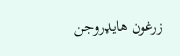زرغون هایډروجن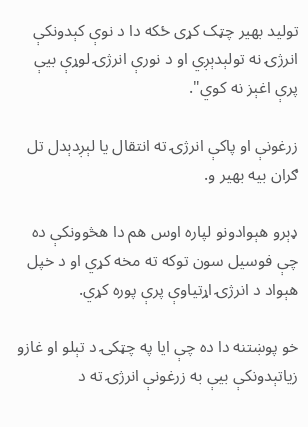تولید بهیر چټک کړی ځکه دا د نوې کېدونکې انرژۍ نه تولېدېږي او د نورې انرژۍ لوړې بیې پرې اغېز نه کوي".

زرغونې او پاکې انرژۍ ته انتقال یا لېږدېدل تل ګران بیه بهیر و.

ډېرو هېوادونو لپاره اوس هم دا هڅوونکې ده چې فوسيل سون توکه ته مخه کړي او د خپل هېواد د انرژۍ اړتیاوې پرې پوره کړي.

خو پوښتنه دا ده چې ایا په چټکۍ د تېلو او غازو زیاتېدونکې بیې به زرغونې انرژۍ ته د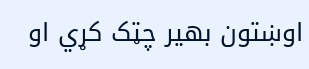اوښتون بهیر چټک کړي او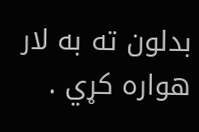بدلون ته به لار هواره کړي .